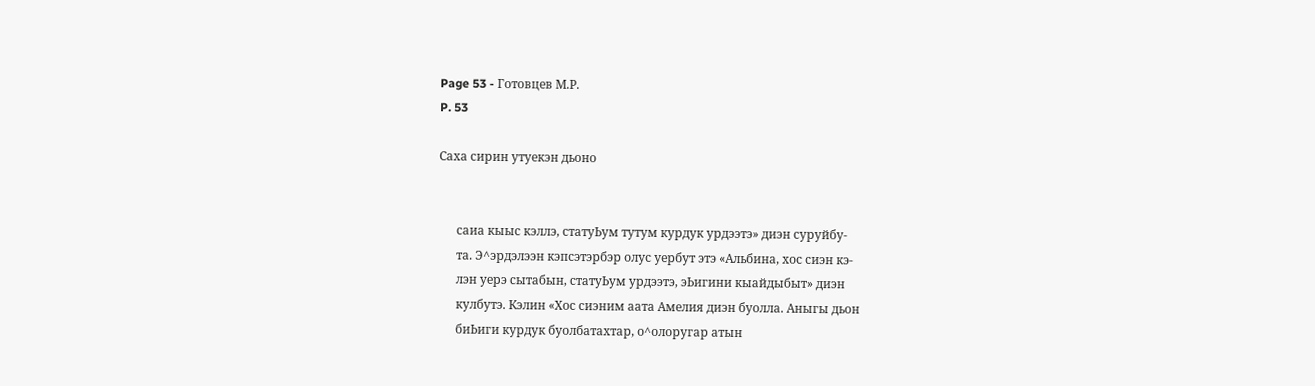Page 53 - Готовцев М.Р.
P. 53

Саха сирин утуекэн дьоно


      саиа кыыс кэллэ, статуЬум тутум курдук урдээтэ» диэн суруйбу-
      та. Э^эрдэлээн кэпсэтэрбэр олус уербут этэ «Альбина, хос сиэн кэ-
      лэн уерэ сытабын, статуЬум урдээтэ, эЬигини кыайдыбыт» диэн
      кулбутэ. Кэлин «Хос сиэним аата Амелия диэн буолла. Аныгы дьон
      биЬиги курдук буолбатахтар, о^олоругар атын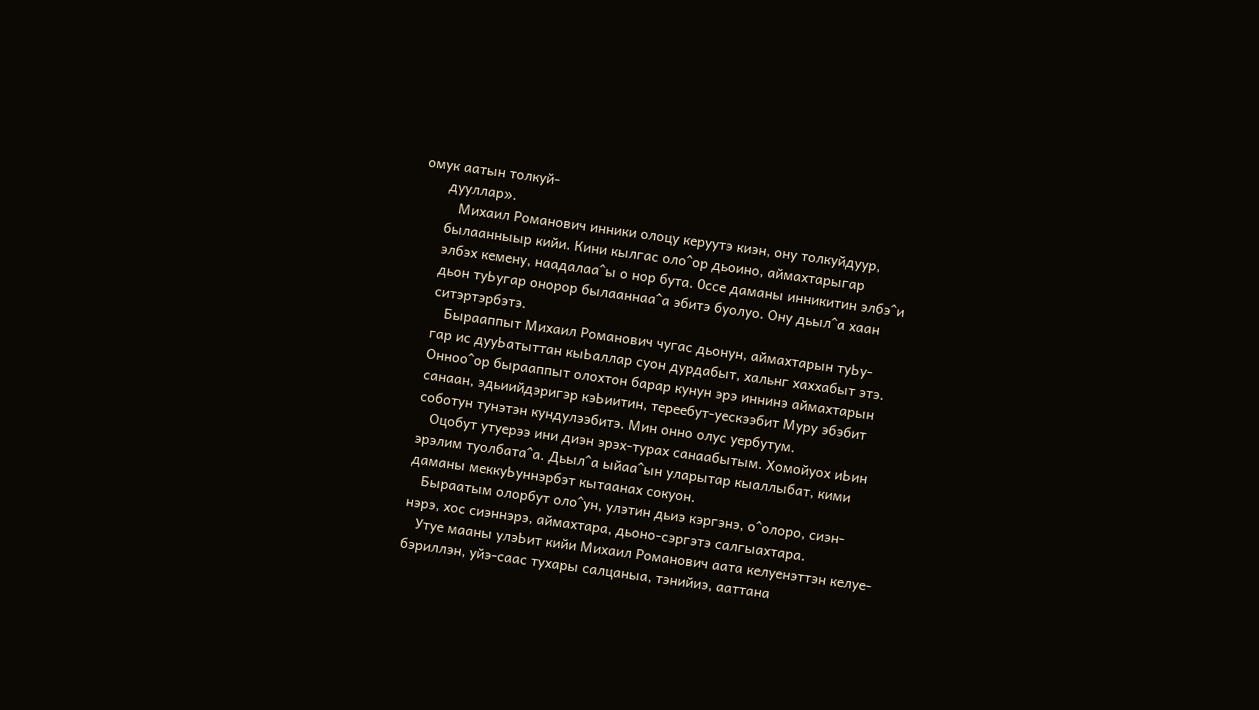омук аатын толкуй-
      дууллар».
         Михаил Романович инники олоцу керуутэ киэн, ону толкуйдуур,
      былаанныыр кийи. Кини кылгас оло^ор дьоино, аймахтарыгар
      элбэх кемену, наадалаа^ы о нор бута. 0ссе даманы инникитин элбэ^и
      дьон туЬугар онорор былааннаа^а эбитэ буолуо. Ону дьыл^а хаан
      ситэртэрбэтэ.
         Бырааппыт Михаил Романович чугас дьонун, аймахтарын туЬу-
      гар ис дууЬатыттан кыЬаллар суон дурдабыт, хальнг хаххабыт этэ.
      Онноо^ор бырааппыт олохтон барар кунун эрэ иннинэ аймахтарын
      санаан, эдьиийдэригэр кэЬиитин, тереебут-уескээбит Муру эбэбит
      соботун тунэтэн кундулээбитэ. Мин онно олус уербутум.
         Оцобут утуерээ ини диэн эрэх-турах санаабытым. Хомойуох иЬин
      эрэлим туолбата^а. Дьыл^а ыйаа^ын уларытар кыаллыбат, кими
      даманы меккуЬуннэрбэт кытаанах сокуон.
         Быраатым олорбут оло^ун, улэтин дьиэ кэргэнэ, о^олоро, сиэн-
      нэрэ, хос сиэннэрэ, аймахтара, дьоно-сэргэтэ салгыахтара.
         Утуе мааны улэЬит кийи Михаил Романович аата келуенэттэн келуе-
      бэриллэн, уйэ-саас тухары салцаныа, тэнийиэ, ааттана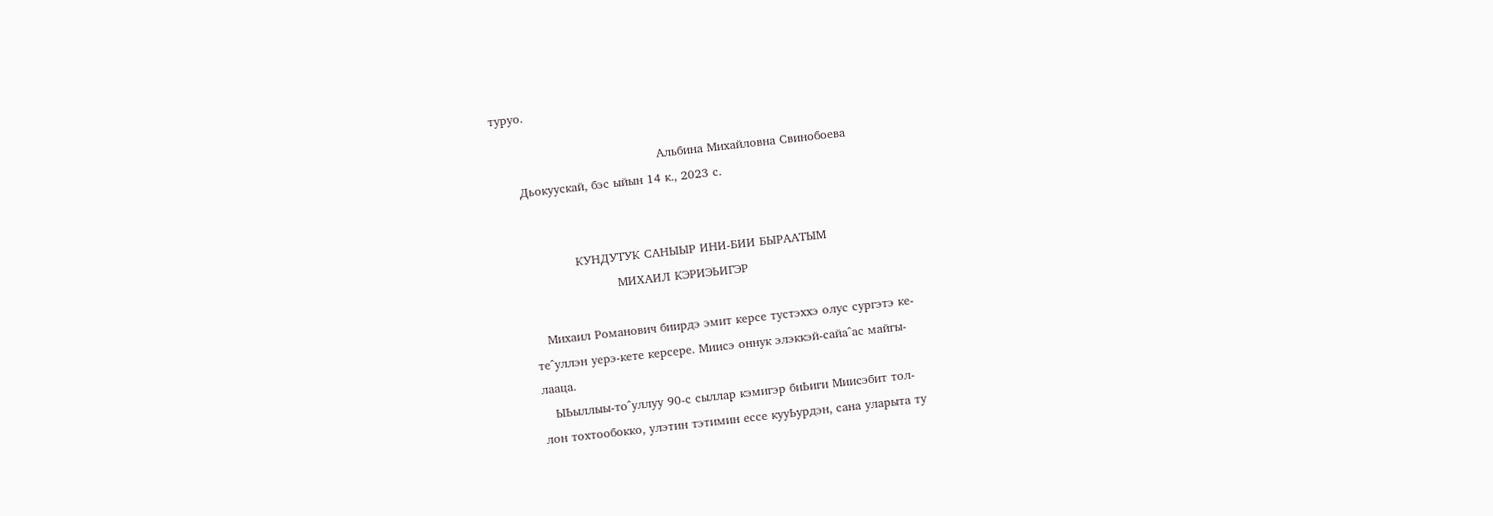туруо.

                                         Альбина Михайловна Свинобоева
      Дьокуускай, бэс ыйын 14 к., 2023 с.


                  КУНДУТУК САНЫЫР ИНИ-БИИ БЫРААТЫМ
                            МИХАИЛ КЭРИЭЬИГЭР

         Михаил Романович биирдэ эмит керсе тустэххэ олус сургэтэ ке-
      те^уллэн уерэ-кете керсере. Миисэ оннук элэккэй-сайа^ас майгы-
      лааца.
         ЫЬыллыы-то^уллуу 90-с сыллар кэмигэр биЬиги Миисэбит тол-
      лон тохтообокко, улэтин тэтимин ессе кууЬурдэн, сана уларыта ту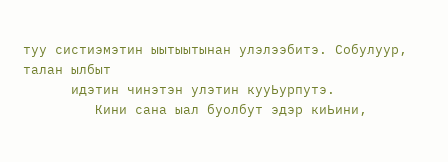туу систиэмэтин ыытыытынан улэлээбитэ. Собулуур, талан ылбыт
      идэтин чинэтэн улэтин кууЬурпутэ.
         Кини сана ыал буолбут эдэр киЬини,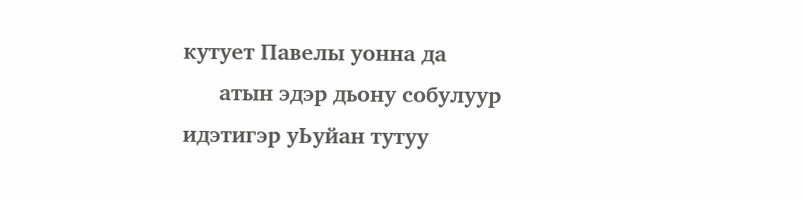кутует Павелы уонна да
      атын эдэр дьону собулуур идэтигэр уЬуйан тутуу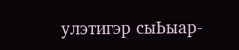улэтигэр сыЬыар-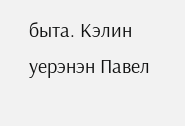быта. Кэлин уерэнэн Павел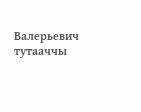Валерьевич тутааччы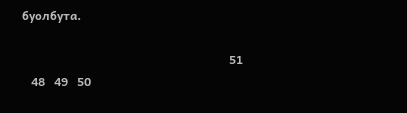буолбута.

                                                                     51
   48   49   50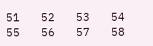51   52   53   54   55   56   57   58